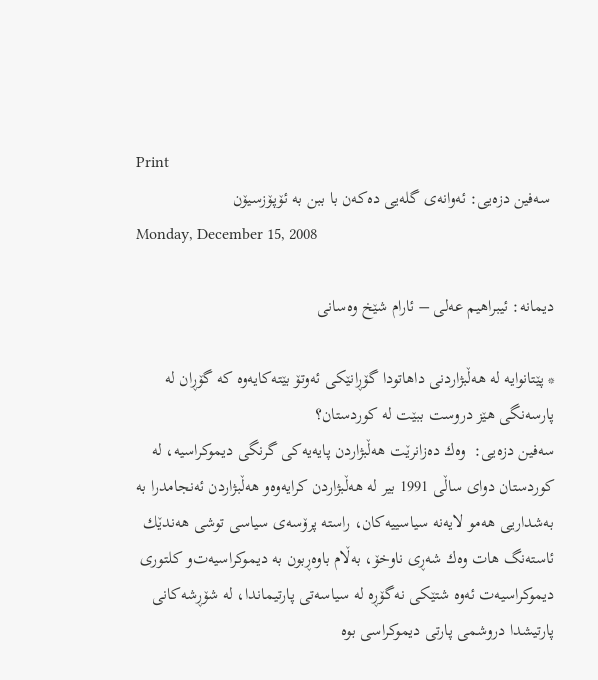Print
 سه‌فین دزه‌یی‌: ئه‌وانه‌ی‌ گله‌یی‌ ده‌كه‌ن با ببن به‌ ئۆپۆزسیۆن
Monday, December 15, 2008

دیمانه‌: ئیبراهیم عه‌لی‌ – ئارام شێخ وه‌سانی‌

* پێتانوایه‌ له‌ هه‌ڵبژاردنی‌ داهاتودا گۆڕانێكی‌ ئه‌وتۆ بێته‌كایه‌وه‌ كه‌ گۆڕان له‌ پارسه‌نگی‌ هێز دروست ببێت له‌ كوردستان؟
سه‌فین دزه‌یی‌:  وه‌ك ده‌زانرێت هه‌ڵبژاردن پایه‌یه‌كی‌ گرنگی‌ دیموكراسیه‌، له‌ كوردستان دوای‌ ساڵی‌ 1991 بیر له‌ هه‌ڵبژاردن كرایه‌وه‌و هه‌ڵبژاردن ئه‌نجامدرا به‌ به‌شداریی‌ هه‌مو لایه‌نه‌ سیاسییه‌كان، راسته‌ پرۆسه‌ی‌ سیاسی‌ توشی‌ هه‌ندێك ئاسته‌نگ هات وه‌ك شه‌ڕی‌ ناوخۆ، به‌ڵام باوه‌ڕبون به‌ دیموكراسیه‌ت‌و كلتوری‌ دیموكراسیه‌ت ئه‌وه‌ شتێكی‌ نه‌گۆڕه‌ له‌ سیاسه‌تی‌ پارتیماندا، له‌ شۆڕشه‌كانی‌ پارتیشدا دروشمی‌ پارتی‌ دیموكراسی‌ بوه‌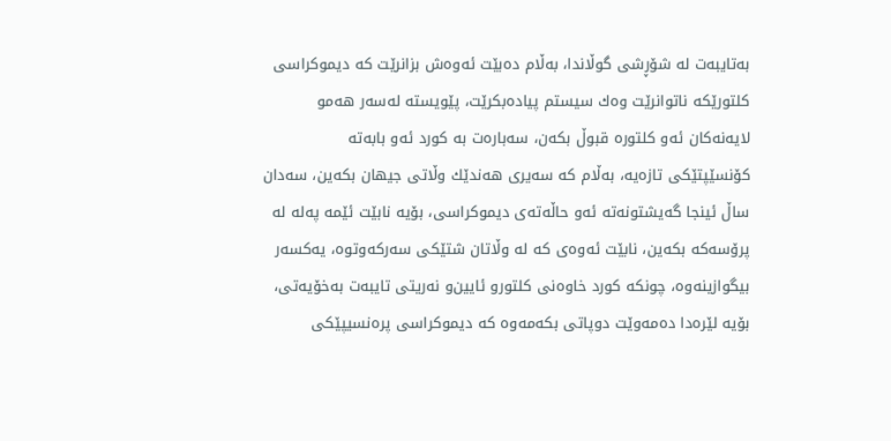به‌تایبه‌ت له‌ شۆڕشی‌ گوڵاندا، به‌ڵام ده‌بێت ئه‌وه‌ش بزانرێت كه‌ دیموكراسی‌ كلتورێكه‌ ناتوانرێت وه‌ك سیستم پیاده‌بكرێت، پێویسته‌ له‌سه‌ر هه‌مو لایه‌نه‌كان ئه‌و كلتوره‌ قبوڵ‌ بكه‌ن، سه‌باره‌ت به‌ كورد ئه‌و بابه‌ته‌ كۆنسێپتێكی‌ تازه‌یه‌، به‌ڵام كه‌ سه‌یری‌ هه‌ندێك وڵاتی‌ جیهان بكه‌ین، سه‌دان ساڵ‌ ئینجا گه‌یشتونه‌ته‌ ئه‌و حاڵه‌ته‌ی‌ دیموكراسی‌، بۆیه‌ نابێت ئێمه‌ په‌له‌ له‌ پرۆسه‌كه‌ بكه‌ین، نابێت ئه‌وه‌ی‌ كه‌ له‌ وڵاتان شتێكی‌ سه‌ركه‌وتوه‌، یه‌كسه‌ر بیگوازینه‌وه‌، چونكه‌ كورد خاوه‌نی‌ كلتورو ئایین‌و نه‌ریتی‌ تایبه‌ت به‌خۆیه‌تی‌، بۆیه‌ لێره‌دا ده‌مه‌وێت دوپاتی‌ بكه‌مه‌وه‌ كه‌ دیموكراسی‌ پره‌نسیپێكی‌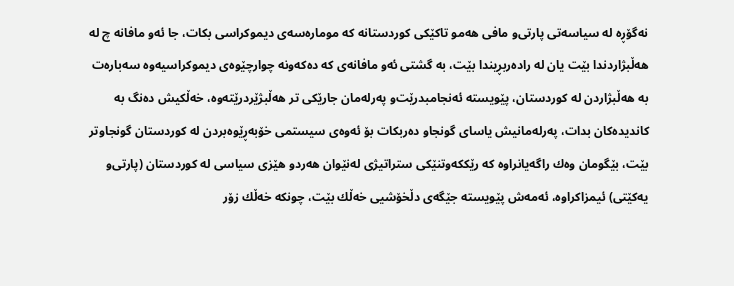نه‌گۆڕه‌ له‌ سیاسه‌تی‌ پارتی‌‌و مافی‌ هه‌مو تاكێكی‌ كوردستانه‌ كه‌ موماره‌سه‌ی‌ دیموكراسی‌ بكات، جا ئه‌و مافانه‌ چ له‌ هه‌ڵبژاردندا بێت یان له‌ راده‌ربڕیندا بێت، به‌ گشتی‌ ئه‌و مافانه‌ی‌ كه‌ ده‌كه‌ونه‌ چوارچێوه‌ی‌ دیموكراسیه‌وه‌ سه‌باره‌ت به‌ هه‌ڵبژاردن له‌ كوردستان، پێویسته‌ ئه‌نجامبدرێت‌و په‌رله‌مان جارێكی‌ تر هه‌ڵبژێردرێته‌وه‌، خه‌ڵكیش ده‌نگ به‌ كاندیده‌كان بدات، په‌رله‌مانیش یاسای‌ گونجاو ده‌ربكات بۆ ئه‌وه‌ی‌ سیستمی‌ خۆبه‌ڕێوه‌بردن له‌ كوردستان گونجاوتر بێت، بێگومان وه‌ك راگه‌یانراوه‌ كه‌ رێككه‌وتنێكی‌ ستراتیژی‌ له‌نێوان هه‌ردو هێزی‌ سیاسی‌ له‌ كوردستان (پارتی‌‌و یه‌كێتی‌) ئیمزاكراوه‌، ئه‌مه‌ش پێویسته‌ جێگه‌ی‌ دڵخۆشیی‌ خه‌ڵك بێت، چونكه‌ خه‌ڵك زۆر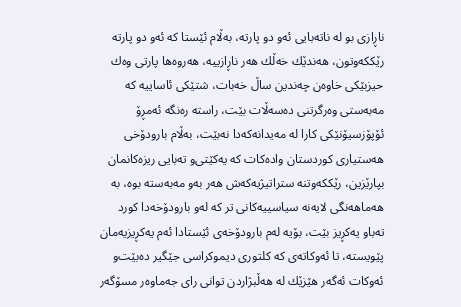ناڕازی‌ بو له‌ ناته‌بایی‌ ئه‌و دو پارته‌، به‌ڵام ئێستا كه‌ ئه‌و دو پارته‌ رێككه‌وتون، هه‌ندێك خه‌ڵك هه‌ر ناڕازییه‌، هه‌روه‌ها پارتی‌ وه‌ك حیزبێكی‌ خاوه‌ن چه‌ندین ساڵ‌ خه‌بات، شتێكی‌ ئاساییه‌ كه‌ مه‌به‌ستی‌ وه‌رگرتنی‌ ده‌سه‌ڵات بێت، راسته‌ ره‌نگه‌ ئه‌مڕۆ ئۆپۆزسیۆنێكی‌ كارا له‌ مه‌یدانه‌كه‌دا نه‌بێت، به‌ڵام بارودۆخی‌ هه‌ستیاری‌ كوردستان واده‌كات كه‌ یه‌كێتی‌‌و ته‌بایی‌ ریزه‌كانمان بپارێزین، رێككه‌وتنه‌ ستراتیژیه‌كه‌ش هه‌ر به‌و مه‌به‌سته‌ بوه‌، به‌ هه‌ماهه‌نگی‌ لایه‌نه‌ سیاسییه‌كانی‌ تر كه‌ له‌و بارودۆخه‌دا كورد ته‌باو یه‌كڕیز بێت، بۆیه‌ له‌م بارودۆخه‌ی‌ ئێستادا ئه‌م یه‌كڕیزیه‌مان پێویسته‌، تا ئه‌وكاته‌ی‌ كه‌ كلتوری‌ دیموكراسی‌ جێگیر ده‌بێت‌و ئه‌وكات ئه‌گه‌ر هێزێك له‌ هه‌ڵبژاردن توانی‌ رای‌ جه‌ماوه‌ر مسۆگه‌ر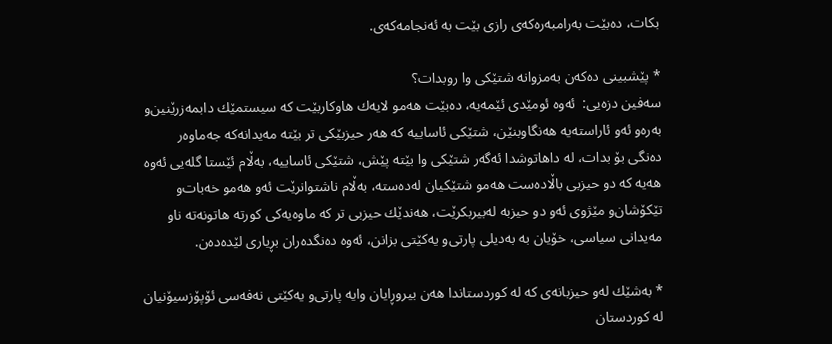بكات، ده‌بێت به‌رامبه‌ره‌كه‌ی‌ رازی‌ بێت به‌ ئه‌نجامه‌كه‌ی‌.

* پێشبینی‌ ده‌كه‌ن به‌مزوانه‌ شتێكی‌ وا روبدات؟
سه‌فین دزه‌یی‌:  ئه‌وه‌ ئومێدی‌ ئێمه‌یه‌، ده‌بێت هه‌مو لایه‌ك هاوكاربێت كه‌ سیستمێك دابمه‌زرێنین‌و به‌ره‌و ئه‌و ئاراسته‌یه‌ هه‌نگاوبنێن، شتێكی‌ ئاساییه‌ كه‌ هه‌ر حیزبێكی‌ تر بێته‌ مه‌یدانه‌كه‌ جه‌ماوه‌ر ده‌نگی‌ بۆ بدات، له‌ داهاتوشدا ئه‌گه‌ر شتێكی‌ وا بێته‌ پێش، شتێكی‌ ئاساییه‌، به‌ڵام ئێستا گله‌یی‌ ئه‌وه‌ هه‌یه‌ كه‌ دو حیزبی‌ باڵاده‌ست هه‌مو شتێكیان له‌ده‌سته‌، به‌ڵام ناشتوانرێت ئه‌و هه‌مو خه‌بات‌و تێكۆشان‌و مێژوی‌ ئه‌و دو حیزبه‌ له‌بیربكرێت، هه‌ندێك حیزبی‌ تر كه‌ ماوه‌یه‌كی‌ كورته‌ هاتونه‌ته‌ ناو مه‌یدانی‌ سیاسی‌، خۆیان به‌ به‌دیلی‌ پارتی‌‌و یه‌كێتی‌ بزانن، ئه‌وه‌ ده‌نگده‌ران بڕیاری‌ لێده‌ده‌ن.

* به‌شێك له‌و حیزبانه‌ی‌ كه‌ له‌ كوردستاندا هه‌ن بیروڕایان وایه‌ پارتی‌‌و یه‌كێتی‌ نه‌فه‌سی‌ ئۆپۆزسیۆنیان له‌ كوردستان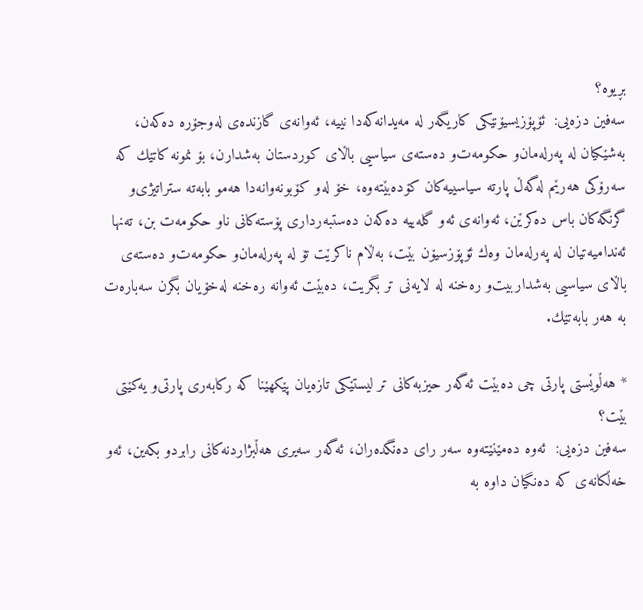بڕیوه‌؟
سه‌فین دزه‌یی‌:  ئۆپۆزیسیۆنێكی‌ كاریگه‌ر له‌ مه‌یدانه‌كه‌دا نییه‌، ئه‌وانه‌ی‌ گازنده‌ی‌ له‌وجۆره‌ ده‌كه‌ن، به‌شێكیان له‌ په‌رله‌مان‌و حكومه‌ت‌و ده‌سته‌ی‌ سیاسیی‌ باڵای‌ كوردستان به‌شدارن، بۆ نمونه‌ كاتێك كه‌ سه‌رۆكی‌ هه‌رێم له‌گه‌ڵ‌ پارته‌ سیاسییه‌كان كۆده‌بێته‌وه‌، خۆ له‌و كۆبونه‌وانه‌دا هه‌مو بابه‌ته‌ ستراتیژی‌‌و گرنگه‌كان باس ده‌كرێن، ئه‌وانه‌ی‌ ئه‌و گله‌ییه‌ ده‌كه‌ن ده‌ستبه‌رداری‌ پۆسته‌كانی‌ ناو حكومه‌ت بن، ته‌نها ئه‌ندامیه‌تیان له‌ په‌رله‌مان وه‌ك ئۆپۆزسیۆن بێت، به‌ڵام ناكرێت تۆ له‌ په‌رله‌مان‌و حكومه‌ت‌و ده‌سته‌ی‌ باڵای‌ سیاسیی‌ به‌شداربیت‌و ره‌خنه‌ له‌ لایه‌نی‌ تر بگریت، ده‌بێت ئه‌وانه‌ ره‌خنه‌ له‌خۆیان بگرن سه‌باره‌ت به‌ هه‌ر بابه‌تێك.

* هه‌ڵوێستی‌ پارتی‌ چی‌ ده‌بێت ئه‌گه‌ر حیزبه‌كانی‌ تر لیستێكی‌ تازه‌یان پێكهێنا كه‌ ركابه‌ری‌ پارتی‌‌و یه‌كێتی‌ بێت؟
سه‌فین دزه‌یی‌:  ئه‌وه‌ ده‌مێنێته‌وه‌ سه‌ر رای‌ ده‌نگده‌ران، ئه‌گه‌ر سه‌یری‌ هه‌ڵبژاردنه‌كانی‌ رابردو بكه‌ین، ئه‌و خه‌ڵكانه‌ی‌ كه‌ ده‌نگیان داوه‌ به‌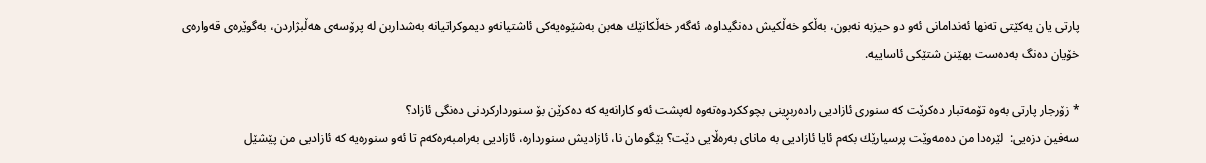پارتی‌ یان یه‌كێتی‌ ته‌نها ئه‌ندامانی‌ ئه‌و دو حیزبه‌ نه‌بون، به‌ڵكو خه‌ڵكیش ده‌نگیداوه‌، ئه‌گه‌ر خه‌ڵكانێك هه‌بن به‌شێوه‌یه‌كی‌ ئاشتیانه‌و دیموكراتیانه‌ به‌شداربن له‌ پرۆسه‌ی‌ هه‌ڵبژاردن، به‌گوێره‌ی‌ قه‌واره‌ی‌ خۆیان ده‌نگ به‌ده‌ست بهێنن شتێكی‌ ئاساییه‌.

* زۆرجار پارتی‌ به‌وه‌ تۆمه‌تبار ده‌كرێت كه‌ سنوری‌ ئازادیی‌ راده‌ربڕینی‌ بچوككردوه‌ته‌وه‌ له‌پشت ئه‌و كارانه‌یه‌ كه‌ ده‌كرێن بۆ سنورداركردنی‌ ده‌نگی‌ ئازاد؟
سه‌فین دزه‌یی‌:  لێره‌دا من ده‌مه‌وێت پرسیارێك بكه‌م ئایا ئازادیی‌ به‌ مانای‌ به‌ره‌ڵایی‌ دێت؟ بێگومان نا، ئازادیش سنورداره‌، ئازادیی‌ به‌رامبه‌ره‌كه‌م تا ئه‌و سنوره‌یه‌ كه‌ ئازادیی‌ من پێشێل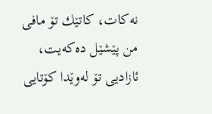نه‌كات، كاتێك تۆ مافی‌ من پێشێل ده‌كه‌یت، ئازادیی‌ تۆ له‌وێدا كۆتایی‌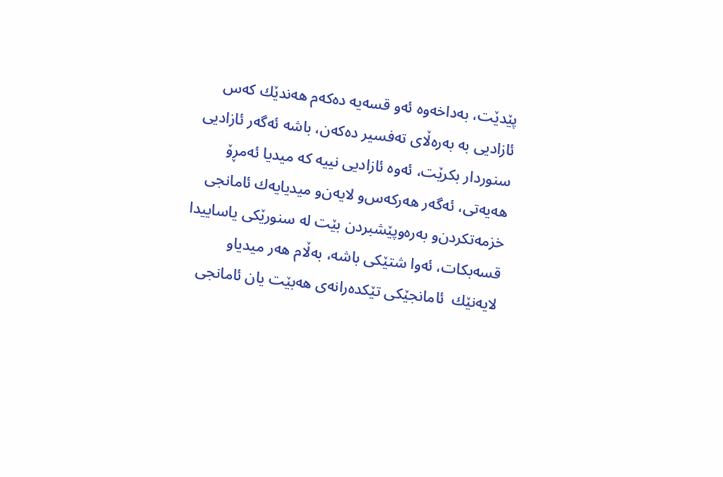پێدێت، به‌داخه‌وه‌ ئه‌و قسه‌یه‌ ده‌كه‌م هه‌ندێك كه‌س ئازادیی‌ به‌ به‌ره‌ڵای‌ ته‌فسیر ده‌كه‌ن، باشه‌ ئه‌گه‌ر ئازادیی‌ سنوردار بكرێت، ئه‌وه‌ ئازادیی‌ نییه‌ كه‌ میدیا ئه‌مڕۆ هه‌یه‌تی‌، ئه‌گه‌ر هه‌ركه‌س‌و لایه‌ن‌و میدیایه‌ك ئامانجی‌ خزمه‌تكردن‌و به‌ره‌وپێشبردن بێت له‌ سنورێكی‌ یاساییدا قسه‌بكات، ئه‌وا شتێكی‌ باشه‌، به‌ڵام هه‌ر میدیاو لایه‌نێك  ئامانجێكی‌ تێكده‌رانه‌ی‌ هه‌بێت یان ئامانجی‌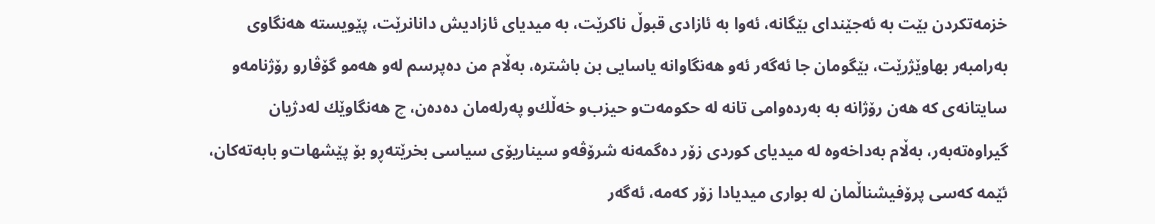خزمه‌تكردن بێت به‌ ئه‌جێندای‌ بێگانه‌، ئه‌وا به‌ ئازادی‌ قبوڵ‌ ناكرێت، به‌ میدیای‌ ئازادیش دانانرێت، پێویسته‌ هه‌نگاوی‌ به‌رامبه‌ر بهاوێژرێت، بێگومان جا ئه‌گه‌ر ئه‌و هه‌نگاوانه‌ یاسایی‌ بن باشتره‌، به‌ڵام من ده‌پرسم له‌و هه‌مو گۆڤارو رۆژنامه‌و سایتانه‌ی‌ كه‌ هه‌ن رۆژانه‌ به‌ به‌رده‌وامی‌ تانه‌ له‌ حكومه‌ت‌و حیزب‌و خه‌ڵك‌و په‌رله‌مان ده‌ده‌ن، چ هه‌نگاوێك له‌دژیان گیراوه‌ته‌به‌ر، به‌ڵام به‌داخه‌وه‌ له‌ میدیای‌ كوردی‌ زۆر ده‌گمه‌نه‌ شرۆڤه‌و سیناریۆی‌ سیاسی‌ بخرێته‌ڕو بۆ پێشهات‌و بابه‌ته‌كان، ئێمه‌ كه‌سی‌ پرۆفیشناڵمان له‌ بواری‌ میدیادا زۆر كه‌مه‌، ئه‌گه‌ر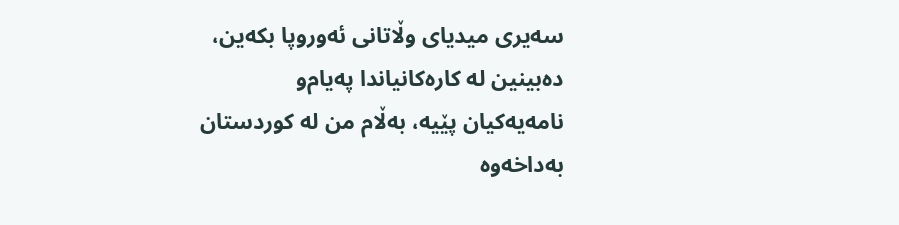سه‌یری‌ میدیای‌ وڵاتانی‌ ئه‌وروپا بكه‌ین، ده‌بینین له‌ كاره‌كانیاندا په‌یام‌و نامه‌یه‌كیان پێیه‌، به‌ڵام من له‌ كوردستان به‌داخه‌وه‌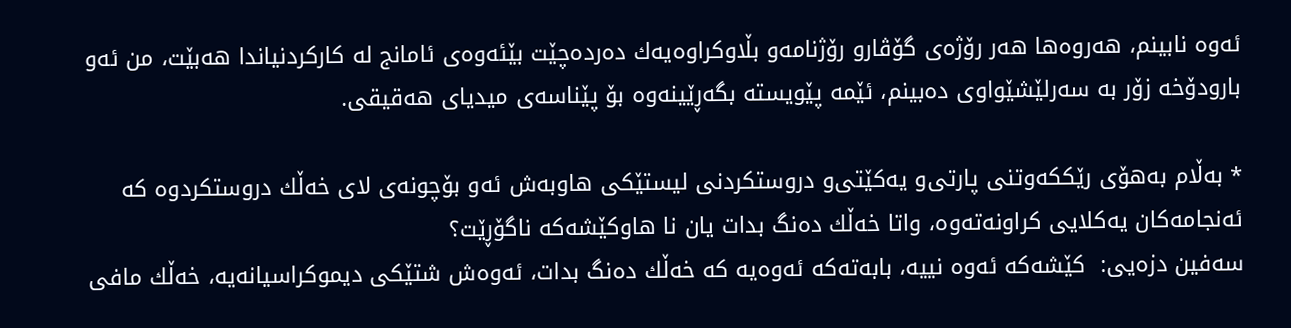ئه‌وه‌ نابینم، هه‌روه‌ها هه‌ر رۆژه‌ی‌ گۆڤارو رۆژنامه‌و بڵاوكراوه‌یه‌ك ده‌رده‌چێت بێئه‌وه‌ی‌ ئامانج له‌ كاركردنیاندا هه‌بێت، من ئه‌و بارودۆخه‌ زۆر به‌ سه‌رلێشێواوی‌ ده‌بینم، ئێمه‌ پێویسته‌ بگه‌ڕێینه‌وه‌ بۆ پێناسه‌ی‌ میدیای‌ هه‌قیقی‌.

* به‌ڵام به‌هۆی‌ رێككه‌وتنی‌ پارتی‌‌و یه‌كێتی‌‌و دروستكردنی‌ لیستێكی‌ هاوبه‌ش ئه‌و بۆچونه‌ی‌ لای‌ خه‌ڵك دروستكردوه‌ كه‌ ئه‌نجامه‌كان یه‌كلایی‌ كراونه‌ته‌وه‌، واتا خه‌ڵك ده‌نگ بدات یان نا هاوكێشه‌كه‌ ناگۆڕێت؟
سه‌فین دزه‌یی‌:  كێشه‌كه‌ ئه‌وه‌ نییه‌، بابه‌ته‌كه‌ ئه‌وه‌یه‌ كه‌ خه‌ڵك ده‌نگ بدات، ئه‌وه‌ش شتێكی‌ دیموكراسیانه‌یه‌، خه‌ڵك مافی‌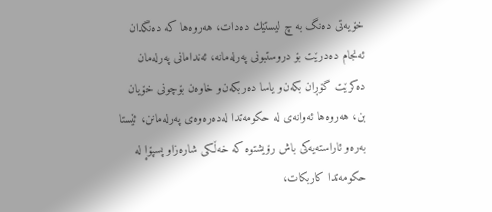خۆیه‌تی‌ ده‌نگ به‌ چ لیستێك ده‌دات، هه‌روه‌ها كه‌ ده‌نگدان ئه‌نجام ده‌درێت بۆ دروستبونی‌ په‌رله‌مانه‌، ئه‌ندامانی‌ په‌رله‌مان ده‌كرێت گۆڕان بكه‌ن‌و یاسا ده‌ربكه‌ن‌و خاوه‌ن بۆچونی‌ خۆیان بن، هه‌روه‌ها ئه‌وانه‌ی‌ له‌ حكومه‌تدا له‌ده‌ره‌وه‌ی‌ په‌رله‌مانن، ئێستا به‌ره‌و ئاراسته‌یه‌كی‌ باش رۆیشتوه‌ كه‌ خه‌ڵكی‌ شاره‌زاو پسپۆإ له‌ حكومه‌تدا كاربكات،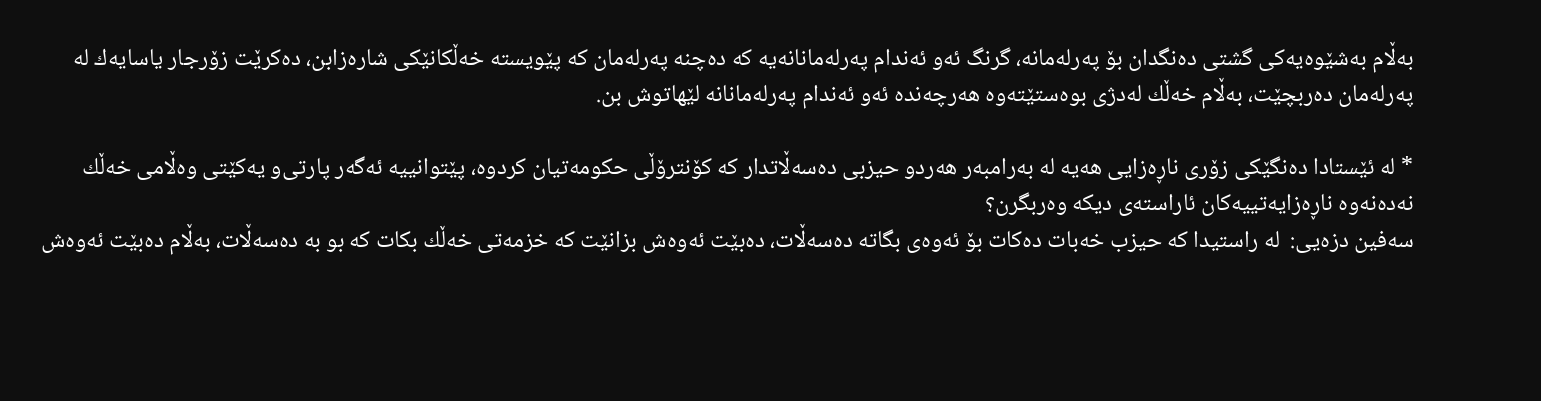به‌ڵام به‌شێوه‌یه‌كی‌ گشتی‌ ده‌نگدان بۆ په‌رله‌مانه‌، گرنگ ئه‌و ئه‌ندام په‌رله‌مانانه‌یه‌ كه‌ ده‌چنه‌ په‌رله‌مان كه‌ پێویسته‌ خه‌ڵكانێكی‌ شاره‌زابن، ده‌كرێت زۆرجار یاسایه‌ك له‌ په‌رله‌مان ده‌ربچێت، به‌ڵام خه‌ڵك له‌دژی‌ بوه‌ستێته‌وه‌ هه‌رچه‌نده‌ ئه‌و ئه‌ندام په‌رله‌مانانه‌ لێهاتوش بن.

* له‌ ئێستادا ده‌نگێكی‌ زۆری‌ ناڕه‌زایی‌ هه‌یه‌ له‌ به‌رامبه‌ر هه‌ردو حیزبی‌ ده‌سه‌ڵاتدار كه‌ كۆنترۆڵی‌ حكومه‌تیان كردوه‌، پێتوانییه‌ ئه‌گه‌ر پارتی‌‌و یه‌كێتی‌ وه‌ڵامی‌ خه‌ڵك نه‌ده‌نه‌وه‌ ناڕه‌زایه‌تییه‌كان ئاراسته‌ی‌ دیكه‌ وه‌ربگرن؟
سه‌فین دزه‌یی‌:  له‌ راستیدا كه‌ حیزب خه‌بات ده‌كات بۆ ئه‌وه‌ی بگاته‌ ده‌سه‌ڵات، ده‌بێت ئه‌وه‌ش بزانێت كه‌ خزمه‌تی‌ خه‌ڵك بكات كه‌ بو به‌ ده‌سه‌ڵات، به‌ڵام ده‌بێت ئه‌وه‌ش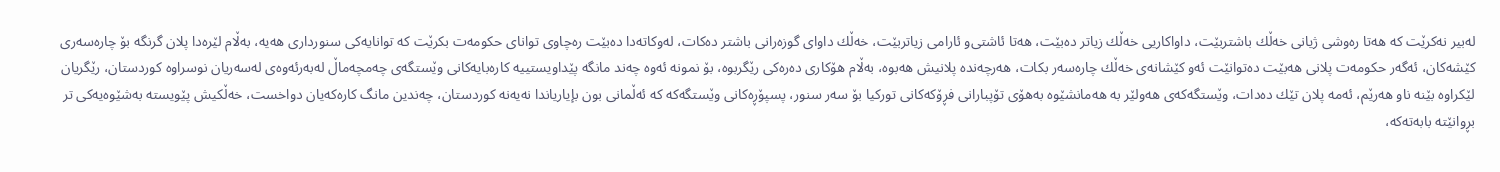له‌بیر نه‌كرێت كه‌ هه‌تا ره‌وشی‌ ژیانی‌ خه‌ڵك باشتربێت، داواكاریی‌ خه‌ڵك زیاتر ده‌بێت، هه‌تا ئاشتی‌‌و ئارامی‌ زیاتربێت، خه‌ڵك داوای‌ گوزه‌رانی‌ باشتر ده‌كات، له‌وكاته‌دا ده‌بێت ره‌چاوی‌ توانای‌ حكومه‌ت بكرێت كه‌ توانایه‌كی‌ سنورداری‌ هه‌یه‌، به‌ڵام لێره‌دا پلان گرنگه‌ بۆ چاره‌سه‌ری‌ كێشه‌كان، ئه‌گه‌ر حكومه‌ت پلانی‌ هه‌بێت ده‌توانێت ئه‌و كێشانه‌ی‌ خه‌ڵك چاره‌سه‌ر بكات، هه‌رچه‌نده‌ پلانیش هه‌بوه‌، به‌ڵام هۆكاری‌ ده‌ره‌كی‌ رێگربوه‌، بۆ نمونه‌ ئه‌وه‌ چه‌ند مانگه‌ پێداویستییه‌ كاره‌بایه‌كانی‌ وێستگه‌ی‌ چه‌مچه‌ماڵ‌ له‌به‌رئه‌وه‌ی‌ له‌سه‌ریان نوسراوه‌ كوردستان، رێگریان لێكراوه‌ بێنه‌ ناو هه‌رێم، ئه‌مه‌ پلان تێك ده‌دات، وێستگه‌كه‌ی‌ هه‌ولێر به‌ هه‌مانشێوه‌ به‌هۆی‌ تۆپبارانی‌ فڕۆكه‌كانی‌ توركیا بۆ سه‌ر سنور، پسپۆڕه‌كانی‌ وێستگه‌كه‌ كه‌ ئه‌ڵمانی‌ بون بإیاریاندا نه‌یه‌نه‌ كوردستان، چه‌ندین مانگ كاره‌كه‌یان دواخست، خه‌ڵكیش پێویسته‌ به‌شێوه‌یه‌كی‌ تر بڕوانێته‌ بابه‌ته‌كه‌،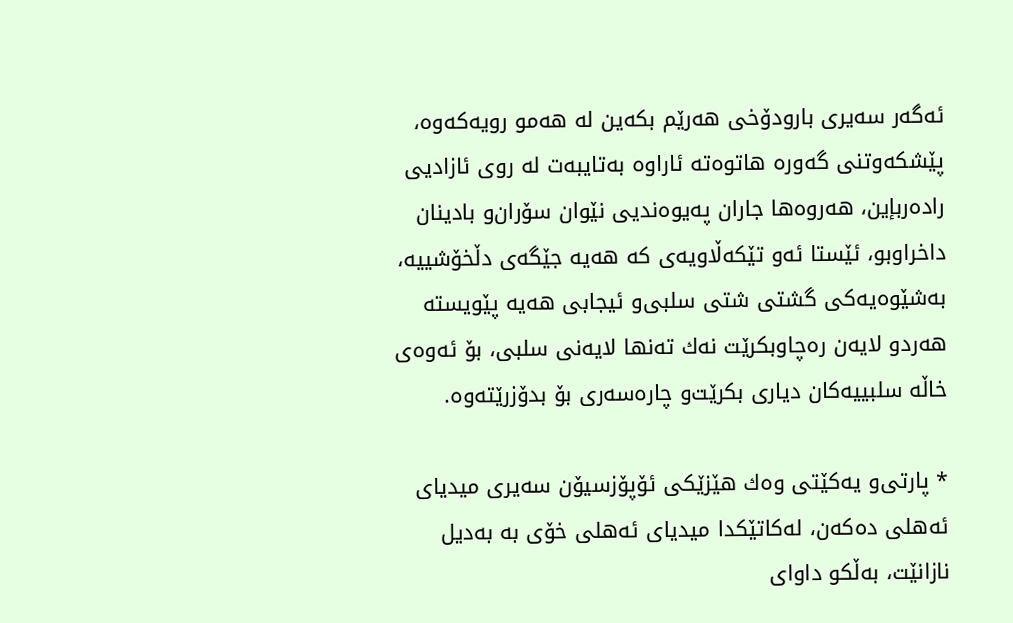ئه‌گه‌ر سه‌یری‌ بارودۆخی‌ هه‌رێم بكه‌ین له‌ هه‌مو رویه‌كه‌وه‌، پێشكه‌وتنی‌ گه‌وره‌ هاتوه‌ته‌ ئاراوه‌ به‌تایبه‌ت له‌ روی‌ ئازادیی‌ راده‌ربإین، هه‌روه‌ها جاران په‌یوه‌ندیی‌ نێوان سۆران‌و بادینان داخراوبو، ئێستا ئه‌و تێكه‌ڵاویه‌ی‌ كه‌ هه‌یه‌ جێگه‌ی‌ دڵخۆشییه‌، به‌شێوه‌یه‌كی‌ گشتی‌ شتی‌ سلبی‌‌و ئیجابی‌ هه‌یه‌ پێویسته‌ هه‌ردو لایه‌ن ره‌چاوبكرێت نه‌ك ته‌نها لایه‌نی‌ سلبی‌، بۆ ئه‌وه‌ی‌ خاڵه‌ سلبییه‌كان دیاری‌ بكرێت‌و چاره‌سه‌ری‌ بۆ بدۆزرێته‌وه‌.

* پارتی‌‌و یه‌كێتی‌ وه‌ك هێزێكی‌ ئۆپۆزسیۆن سه‌یری‌ میدیای‌ ئه‌هلی‌ ده‌كه‌ن، له‌كاتێكدا میدیای‌ ئه‌هلی‌ خۆی به‌ به‌دیل نازانێت، به‌ڵكو داوای‌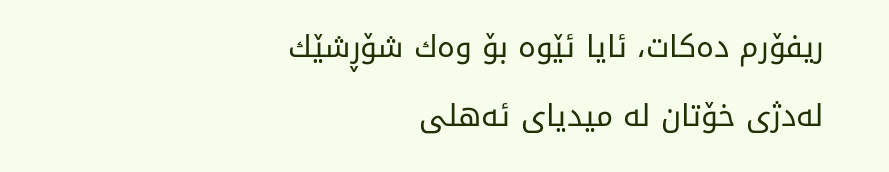ریفۆرم ده‌كات، ئایا ئێوه‌ بۆ وه‌ك شۆڕشێك له‌دژی‌ خۆتان له‌ میدیای‌ ئه‌هلی‌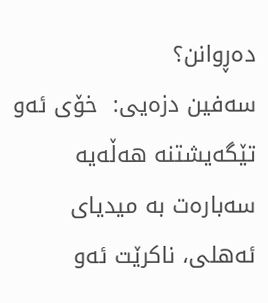ده‌ڕوانن؟
سه‌فین دزه‌یی‌:  خۆی‌ ئه‌و تێگه‌یشتنه‌ هه‌ڵه‌یه‌ سه‌باره‌ت به‌ میدیای‌ ئه‌هلی‌، ناكرێت ئه‌و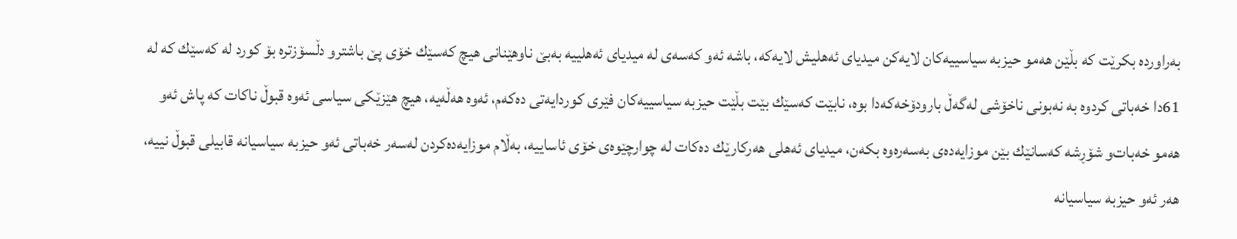به‌راورده‌ بكرێت كه‌ بڵێن هه‌مو حیزبه‌ سیاسییه‌كان لایه‌كن میدیای‌ ئه‌هلیش لایه‌كه‌، باشه‌ ئه‌و كه‌سه‌ی‌ له‌ میدیای‌ ئه‌هلییه‌ به‌بێ‌ ناوهێنانی‌ هیچ كه‌سێك خۆی‌ پێ‌ باشترو دڵسۆزتره‌ بۆ كورد له‌ كه‌سێك كه‌ له‌ 61دا خه‌باتی‌ كردوه‌ به‌ نه‌بونی‌ ناخۆشی‌ له‌گه‌ڵ‌ بارودۆخه‌كه‌دا بوه‌، نابێت كه‌سێك بێت بڵێت حیزبه‌ سیاسییه‌كان فێری‌ كوردایه‌تی‌ ده‌كه‌م، ئه‌وه‌ هه‌ڵه‌یه‌، هیچ هێزێكی‌ سیاسی‌ ئه‌وه‌ قبوڵ‌ ناكات كه‌ پاش ئه‌و هه‌مو خه‌بات‌و شۆڕشه‌ كه‌سانێك بێن موزایه‌ده‌ی‌ به‌سه‌ره‌وه‌ بكه‌ن، میدیای‌ ئه‌هلی‌ هه‌ركارێك ده‌كات له‌ چوارچێوه‌ی‌ خۆی‌ ئاساییه‌، به‌ڵام موزایه‌ده‌كردن له‌سه‌ر خه‌باتی‌ ئه‌و حیزبه‌ سیاسیانه‌ قابیلی‌ قبوڵ‌ نییه‌، هه‌ر ئه‌و حیزبه‌ سیاسیانه‌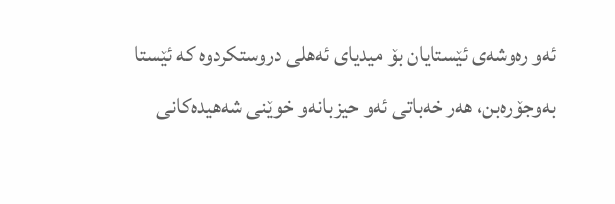ئه‌و ره‌وشه‌ی‌ ئێستایان بۆ میدیای‌ ئه‌هلی‌ دروستكردوه‌ كه‌ ئێستا به‌وجۆره‌بن، هه‌ر خه‌باتی‌ ئه‌و حیزبانه‌و خوێنی‌ شه‌هیده‌كانی‌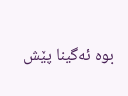بوه‌ ئه‌گینا پێش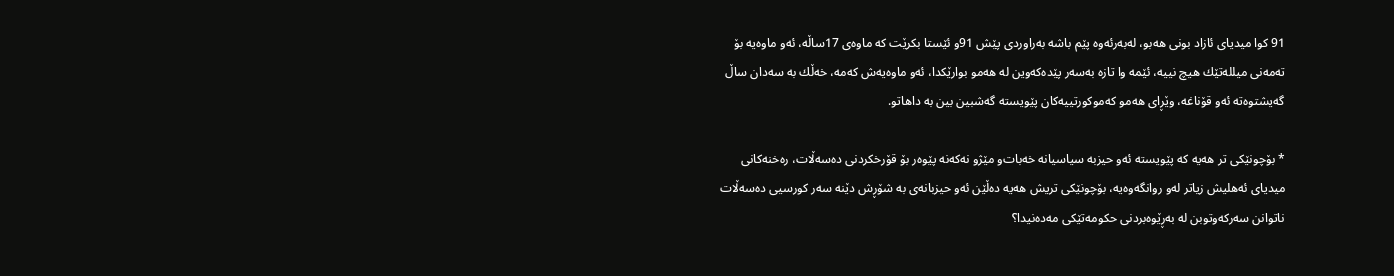91 كوا میدیای‌ ئازاد بونی‌ هه‌بو، له‌به‌رئه‌وه‌ پێم باشه‌ به‌راوردی‌ پێش 91و ئێستا بكرێت كه‌ ماوه‌ی‌ 17ساڵه‌، ئه‌و ماوه‌یه‌ بۆ ته‌مه‌نی‌ میلله‌تێك هیچ نییه‌، ئێمه‌ وا تازه‌ به‌سه‌ر پێده‌كه‌وین له‌ هه‌مو بوارێكدا، ئه‌و ماوه‌یه‌ش كه‌مه‌، خه‌ڵك به‌ سه‌دان ساڵ‌ گه‌یشتوه‌ته‌ ئه‌و قۆناغه‌، وێڕای‌ هه‌مو كه‌موكورتییه‌كان پێویسته‌ گه‌شبین بین به‌ داهاتو.

* بۆچونێكی‌ تر هه‌یه‌ كه‌ پێویسته‌ ئه‌و حیزبه‌ سیاسیانه‌ خه‌بات‌و مێژو نه‌كه‌نه‌ پێوه‌ر بۆ قۆرخكردنی‌ ده‌سه‌ڵات، ره‌خنه‌كانی‌ میدیای‌ ئه‌هلیش زیاتر له‌و روانگه‌وه‌یه‌، بۆچونێكی‌ تریش هه‌یه‌ ده‌ڵێن ئه‌و حیزبانه‌ی‌ به‌ شۆڕش دێنه‌ سه‌ر كورسیی‌ ده‌سه‌ڵات ناتوانن سه‌ركه‌وتوبن له‌ به‌ڕێوه‌بردنی‌ حكومه‌تێكی‌ مه‌ده‌نیدا؟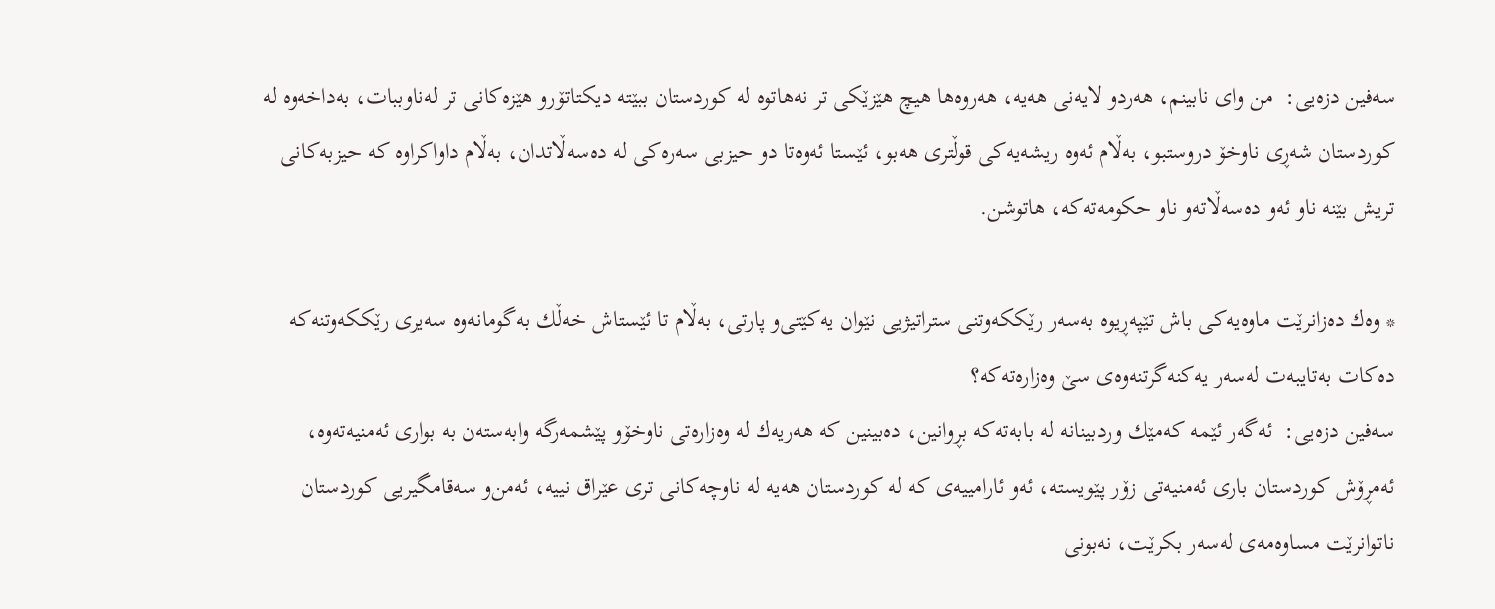سه‌فین دزه‌یی‌:  من وای‌ نابینم، هه‌ردو لایه‌نی‌ هه‌یه‌، هه‌روه‌ها هیچ هێزێكی‌ تر نه‌هاتوه‌ له‌ كوردستان ببێته‌ دیكتاتۆرو هێزه‌كانی‌ تر له‌ناوببات، به‌داخه‌وه‌ له‌ كوردستان شه‌ڕی‌ ناوخۆ دروستبو، به‌ڵام ئه‌وه‌ ریشه‌یه‌كی‌ قوڵتری‌ هه‌بو، ئێستا ئه‌وه‌تا دو حیزبی‌ سه‌ره‌كی‌ له‌ ده‌سه‌ڵاتدان، به‌ڵام داواكراوه‌ كه‌ حیزبه‌كانی‌ تریش بێنه‌ ناو ئه‌و ده‌سه‌ڵاته‌‌و ناو حكومه‌ته‌كه‌، هاتوشن.

* وه‌ك ده‌زانرێت ماوه‌یه‌كی‌ باش تێپه‌ڕیوه‌ به‌سه‌ر رێككه‌وتنی‌ ستراتیژیی‌ نێوان یه‌كێتی‌‌و پارتی‌، به‌ڵام تا ئێستاش خه‌ڵك به‌گومانه‌وه‌ سه‌یری‌ رێككه‌وتنه‌كه‌ ده‌كات به‌تایبه‌ت له‌سه‌ر یه‌كنه‌گرتنه‌وه‌ی‌ سێ‌ وه‌زاره‌ته‌كه‌؟
سه‌فین دزه‌یی‌:  ئه‌گه‌ر ئێمه‌ كه‌مێك وردبینانه‌ له‌ بابه‌ته‌كه‌ بڕوانین، ده‌بینین كه‌ هه‌ریه‌ك له‌ وه‌زاره‌تی‌ ناوخۆو پێشمه‌رگه‌ وابه‌سته‌ن به‌ بواری‌ ئه‌منیه‌ته‌وه‌، ئه‌مڕۆش كوردستان باری‌ ئه‌منیه‌تی‌ زۆر پێویسته‌، ئه‌و ئارامییه‌ی‌ كه‌ له‌ كوردستان هه‌یه‌ له‌ ناوچه‌كانی‌ تری‌ عێراق نییه‌، ئه‌من‌و سه‌قامگیریی‌ كوردستان ناتوانرێت مساوه‌مه‌ی‌ له‌سه‌ر بكرێت، نه‌بونی‌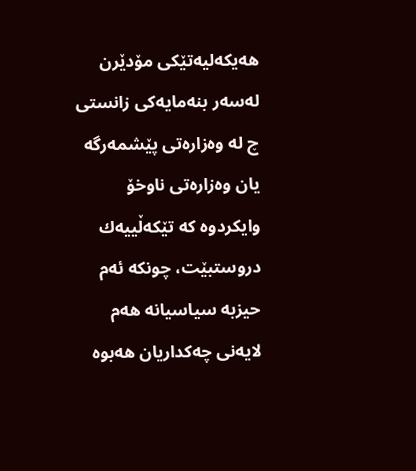هه‌یكه‌لیه‌تێكی‌ مۆدێرن له‌سه‌ر بنه‌مایه‌كی‌ زانستی‌ چ له‌ وه‌زاره‌تی‌ پێشمه‌رگه‌ یان وه‌زاره‌تی‌ ناوخۆ وایكردوه‌ كه‌ تێكه‌ڵییه‌ك دروستبێت، چونكه‌ ئه‌م حیزبه‌ سیاسیانه‌ هه‌م لایه‌نی‌ چه‌كداریان هه‌بوه‌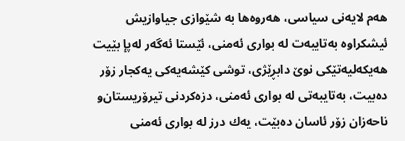هه‌م لایه‌نی‌ سیاسی‌، هه‌روه‌ها به‌ شێوازی‌ جیاوازیش ئیشكراوه‌ به‌تایبه‌ت له‌ بواری‌ ئه‌منی‌، ئێستا ئه‌گه‌ر له‌پإ بێیت هه‌یكه‌لیه‌تێكی‌ نوێ‌ دابڕێژی‌، توشی‌ كێشه‌یه‌كی‌ یه‌كجار زۆر ده‌بیت، به‌تایبه‌تی‌ له‌ بواری‌ ئه‌منی‌، دزه‌كردنی‌ تیرۆریستان‌و ناحه‌زان زۆر ئاسان ده‌بێت، یه‌ك درز له‌ بواری‌ ئه‌منی‌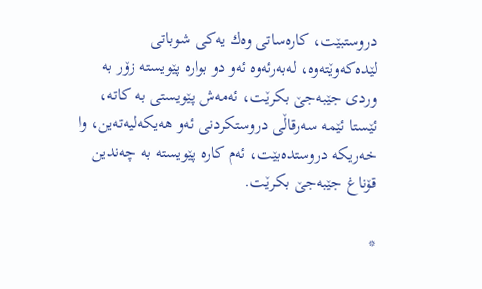دروستبێت، كاره‌ساتی‌ وه‌ك یه‌كی‌ شوباتی‌ لێده‌كه‌وێته‌وه‌، له‌به‌رئه‌وه‌ ئه‌و دو بواره‌ پێویسته‌ زۆر به‌ وردی‌ جێبه‌جێ‌ بكرێت، ئه‌مه‌ش پێویستی‌ به‌ كاته‌، ئێستا ئێمه‌ سه‌رقاڵی‌ دروستكردنی‌ ئه‌و هه‌یكه‌لیه‌ته‌ین، وا خه‌ریكه‌ دروستده‌بێت، ئه‌م كاره‌ پێویسته‌ به‌ چه‌ندین قۆناغ جێبه‌جێ‌ بكرێت.

*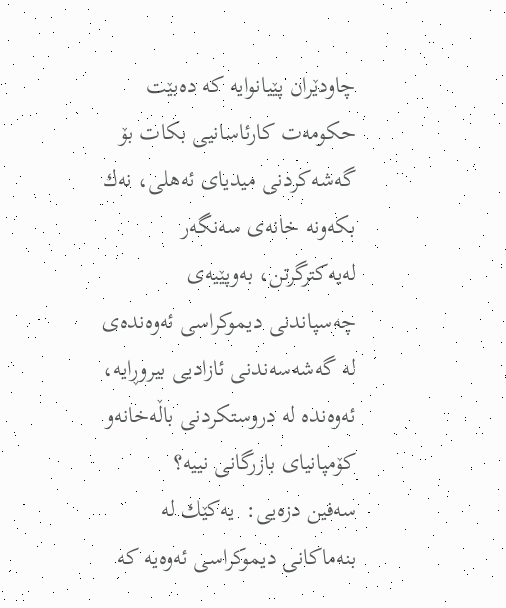چاودێران پێیانوایه‌ كه‌ ده‌بێت حكومه‌ت كارئاسانیی‌ بكات بۆ گه‌شه‌كردنی‌ میدیای‌ ئه‌هلی‌، نه‌ك بكه‌ونه‌ خانه‌ی‌ سه‌نگه‌ر له‌یه‌كترگرتن، به‌وپێیه‌ی‌ چه‌سپاندنی‌ دیموكراسی‌ ئه‌وه‌نده‌ی‌ له‌ گه‌شه‌سه‌ندنی‌ ئازادیی‌ بیروڕایه‌، ئه‌وه‌نده‌ له‌ دروستكردنی‌ باڵه‌خانه‌و كۆمپانیای‌ بازرگانی‌ نییه‌؟
سه‌فین دزه‌یی‌:  یه‌كێك له‌ بنه‌ماكانی‌ دیموكراسی‌ ئه‌وه‌یه‌ كه‌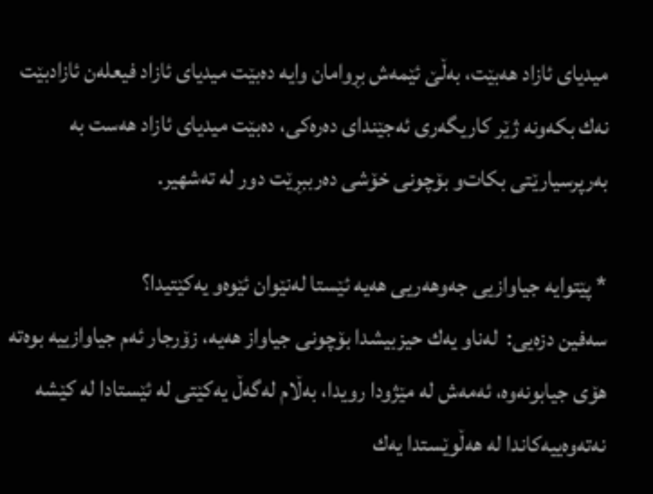میدیای‌ ئازاد هه‌بێت، به‌ڵێ ئێمه‌ش بڕوامان وایه‌ ده‌بێت میدیای‌ ئازاد فیعله‌ن ئازادبێت نه‌ك بكه‌ونه‌ ژێر كاریگه‌ری‌ ئه‌جێندای‌ ده‌ره‌كی‌، ده‌بێت میدیای‌ ئازاد هه‌ست به‌ به‌رپرسیارێتی‌ بكات‌و بۆچونی‌ خۆشی‌ ده‌رببڕێت دور له‌ ته‌شهیر.

* پێتوایه‌ جیاوازیی‌ جه‌وهه‌ریی‌ هه‌یه‌ ئێستا له‌نێوان ئێوه‌و یه‌كێتیدا؟
سه‌فین دزه‌یی‌:  له‌ناو یه‌ك حیزبیشدا بۆچونی‌ جیاواز هه‌یه‌، زۆرجار ئه‌م جیاوازییه‌ بوه‌ته‌ هۆی‌ جیابونه‌وه‌، ئه‌مه‌ش له‌ مێژودا رویدا، به‌ڵام له‌گه‌ڵ‌ یه‌كێتی‌ له‌ ئێستادا له‌ كێشه‌ نه‌ته‌وه‌ییه‌كاندا له‌ هه‌ڵوێستدا یه‌ك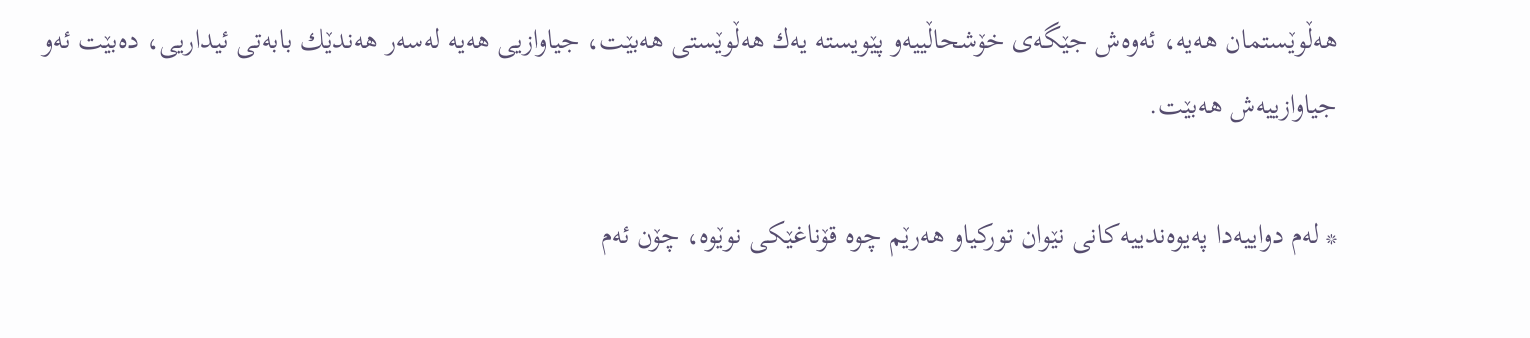هه‌ڵوێستمان هه‌یه‌، ئه‌وه‌ش جێگه‌ی‌ خۆشحاڵییه‌‌و پێویسته‌ یه‌ك هه‌ڵوێستی‌ هه‌بێت، جیاوازیی‌ هه‌یه‌ له‌سه‌ر هه‌ندێك بابه‌تی‌ ئیداریی‌، ده‌بێت ئه‌و جیاوازییه‌ش هه‌بێت.

* له‌م دواییه‌دا په‌یوه‌ندییه‌كانی‌ نێوان توركیاو هه‌رێم چوه‌ قۆناغێكی‌ نوێوه‌، چۆن ئه‌م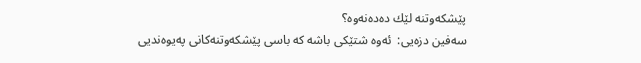پێشكه‌وتنه‌ لێك ده‌ده‌نه‌وه‌؟
سه‌فین دزه‌یی‌:  ئه‌وه‌ شتێكی‌ باشه‌ كه‌ باسی‌ پێشكه‌وتنه‌كانی‌ په‌یوه‌ندیی‌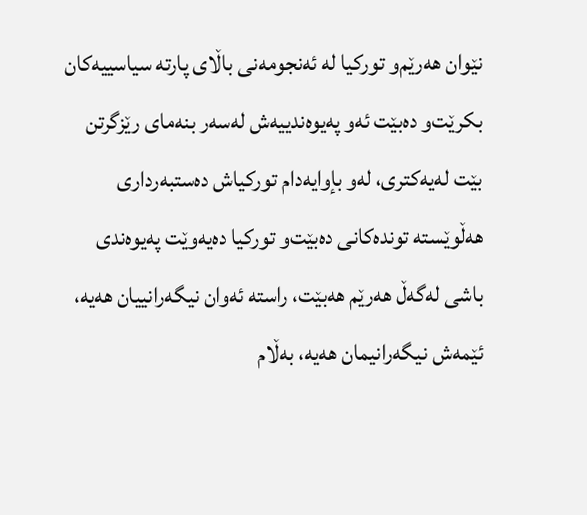نێوان هه‌رێم‌و توركیا له‌ ئه‌نجومه‌نی‌ باڵای‌ پارته‌ سیاسییه‌كان بكرێت‌و ده‌بێت ئه‌و په‌یوه‌ندییه‌ش له‌سه‌ر بنه‌مای‌ رێزگرتن بێت له‌یه‌كتری‌، له‌و بإوایه‌دام توركیاش ده‌ستبه‌رداری‌ هه‌ڵوێسته‌ تونده‌كانی‌ ده‌بێت‌و توركیا ده‌یه‌وێت په‌یوه‌ندی‌ باشی‌ له‌گه‌ڵ‌ هه‌رێم هه‌بێت، راسته‌ ئه‌وان نیگه‌رانییان هه‌یه‌، ئێمه‌ش نیگه‌رانیمان هه‌یه‌، به‌ڵام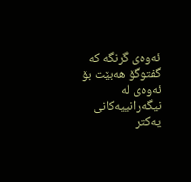ئه‌وه‌ی‌ گرنگه‌ كه‌ گفتوگۆ هه‌بێت بۆ ئه‌وه‌ی‌ له‌ نیگه‌رانییه‌كانی‌ یه‌كتر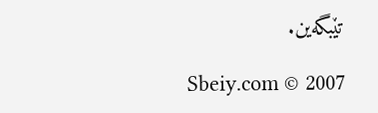تێبگه‌ین.

Sbeiy.com © 2007